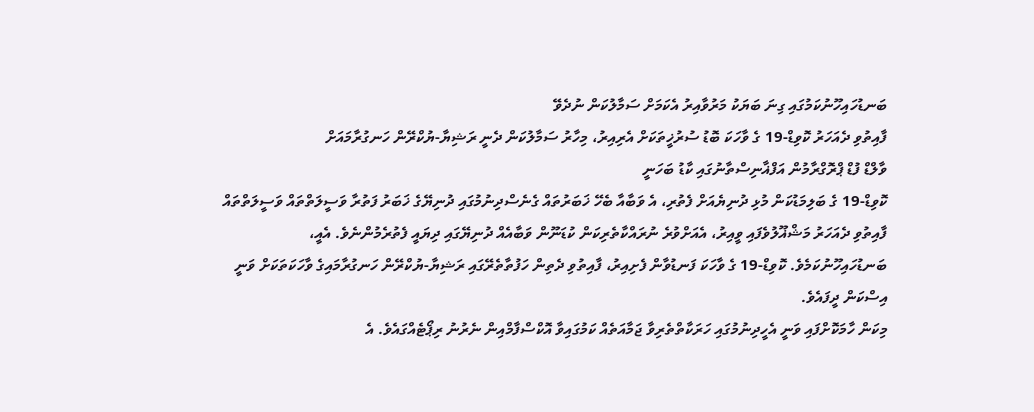ބަނޑުހައިހޫނުކަމުގައި ގިނަ ބަޔަކު މަރުވާއިރު އެކަމަށް ސަމާލުކަން ނުދެވޭ
ފާއިތުވި ދެއަހަރު ކޮވިޑް-19 ގެ ވާހަކަ ބޮޑު ސުރުޚީތަކަށް އެރިއިރު، މިހާރު ސަމާލުކަން ދެނީ ރަޝިޔާ-ޔުކްރޭން ހަނގުރާމައަށް
ވާލްޑް ފުޑް ޕްރޮގްރާމުން އަފްޣާނިސްތާނުގައި ކާޑު ބަހަނީ
ކޮވިޑް-19 ގެ ބަލިމަޑުކަން މުޅި ދުނިޔެއަށް ފެތުރި، އެ ވަބާއާ ބެހޭ ޚަބަރުތައް ގެނެސްދިނުމުގައި ދުނިޔޭގެ ޚަބަރު ފަތުރާ ވަސީލަތްތައް ވަސީލަތްތައް ފާއިތުވި ދެއަހަރު މަޝްޣޫލުވެފައި ވީއިރު، އެއަށްވުރެ ނުރައްކާތެރިކަން ކުޑަނޫން ވަބާއެއް ދުނިޔޭގައި ދިޔައީ ފެތުރެމުންނެވެ. އެއީ، ބަނޑުހައިހޫނުކަމެވެ. ކޮވިޑް-19 ގެ ވާހަކަ ފަނޑުވާން ފެށިއިރު، ފާއިތުވި ދެތިން ހަފުތާތެރޭގައި ރަޝިޔާ-ޔުކްރޭން ހަނގުރާމައިގެ ވާހަކަތަކަށް ވަނީ އިސްކަން ދީފައެވެ.
މިކަން ހާމަކޮށްފައި ވަނީ އެހީދިނުމުގައި ހަރަކާތްތެރިވާ ޖަމާއަތެއް ކަމުގައިވާ އޮކްސްފާމްއިން ނެރުނު ރިޕޯޓެއްގައެވެ. އެ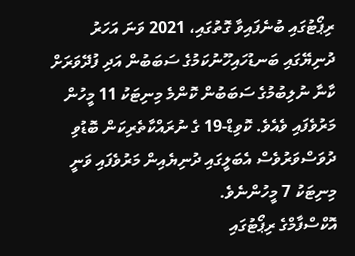ރިޕޯޓުގައި ބުނެފައިވާ ގޮތުގައި، 2021 ވަނަ އަހަރު ދުނިޔޭގައި ބަނޑުހައިހޫނުކަމުގެ ސަބަބުން އަދި ފުދޭވަރަށް ކާނާ ނުލިބުމުގެ ސަބަބުން ކޮންމެ މިނިޓަކު 11 މީހުން މަރުވެފައި ވެއެވެ. ކޮވިޑް-19 ގެ ނުރައްކާތެރިކަން ބޮޑުވި ދުވަސްވަރުވެސް އެބަލީގައި ދުނިޔެއިން މަރުވެފައި ވަނީ މިނިޓަކު 7 މީހުންނެވެ.
އޮކްސްފާމްގެ ރިޕޯޓުގައި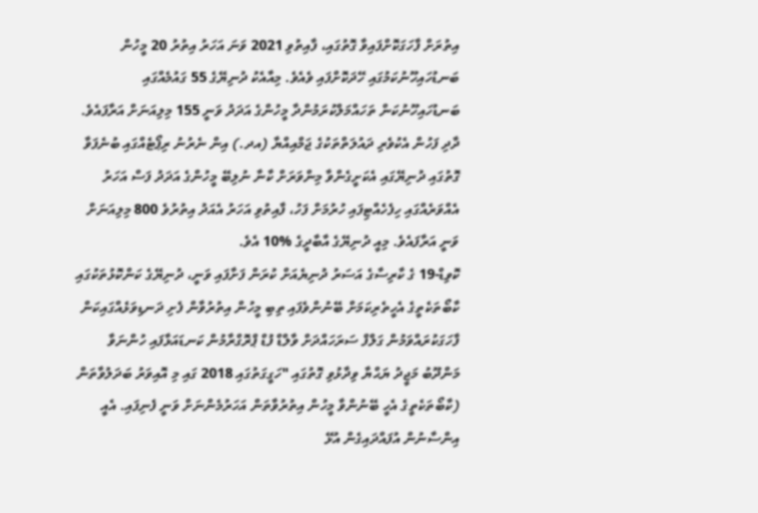އިތުރަށް ފާހަގަކޮށްފައިވާ ގޮތުގައި، ފާއިތުވި 2021 ވަނަ އަހަރު އިތުރު 20 މީހުން ބަނޑުހައިހޫނުކަމުގައި ހޭދަކޮށްފައި ވެއެވެ. މިއާއެކު ދުނިޔޭގެ 55 ގައުމެއްގައި ބަނޑުހައިހޫނުކަން ތަހައްމަލްކުރަމުންދާ މީހުންގެ އަދަދު ވަނީ 155 މިލިއަނަށް އަރާފައެވެ.
ދާދި ފަހުން އެކުވެރި ދައުލަތްތަކުގެ ޖަމްއިއްޔާ (އދ.) އިން ނެރުނު ރިޕޯޓެއްގައި ބުނެފަވާ ގޮތުގައި ދުނިޔޭގައި އެކަށީގެންވާ މިންވަރަށް ކާނާ ނުލިބޭ މީހުންގެ އަދަދު ފަސް އަހަރު އެއްވަރެއްގައި ހިފެހެއްޓިފައި ހުރުމަށް ފަހު، ފާއިތުވި އަހަރު އެއަދު އިތުރުވެ 800 މިލިއަނަށް ވަނީ އަރާފައެވެ. މިއީ ދުނިޔޭގެ އާބާދީގެ %10 އެވެ.
ކޮވިޑް-19 ގެ ކާރިސާގެ އަސަރު ދުނިޔެއަށް ކުރަން ފަށާފައި ވަނީ، ދުނިޔޭގެ ކަންކޮޅުތަކުގައި ކާބޯތަކެތީގެ އެހީތެރިކަމަށް ބޭނުންވެފައި ތިބި މީހުން އިތުރުވާން ފެށި ދަނޑިވަޅެއްގައިކަން ފާހަގަކުރައްވަމުން ގަލްފް ސަރަހައްދަށް ވާލްޑް ފުޑް ޕްރޮގްރާމުން ކަނޑައަޅާފައި ހުންނަވާ މަންދޫބު މަޖީދު ޔަޙްޔާ ވިދާޅުވި ގޮތުގައި "ހަގީގަތުގައި 2018 ގައި މި އޮއިވަރު ބަދަލުވާތަން (ކާބޯތަކެތީގެ އެހީ ބޭނުންވާ މީހުން އިތުރުވާތަން އަހަރުމެންނަށް ވަނީ ފެނިފައި. އެއީ އިންސާނުން އުފައްދައިގެން އުޅޭ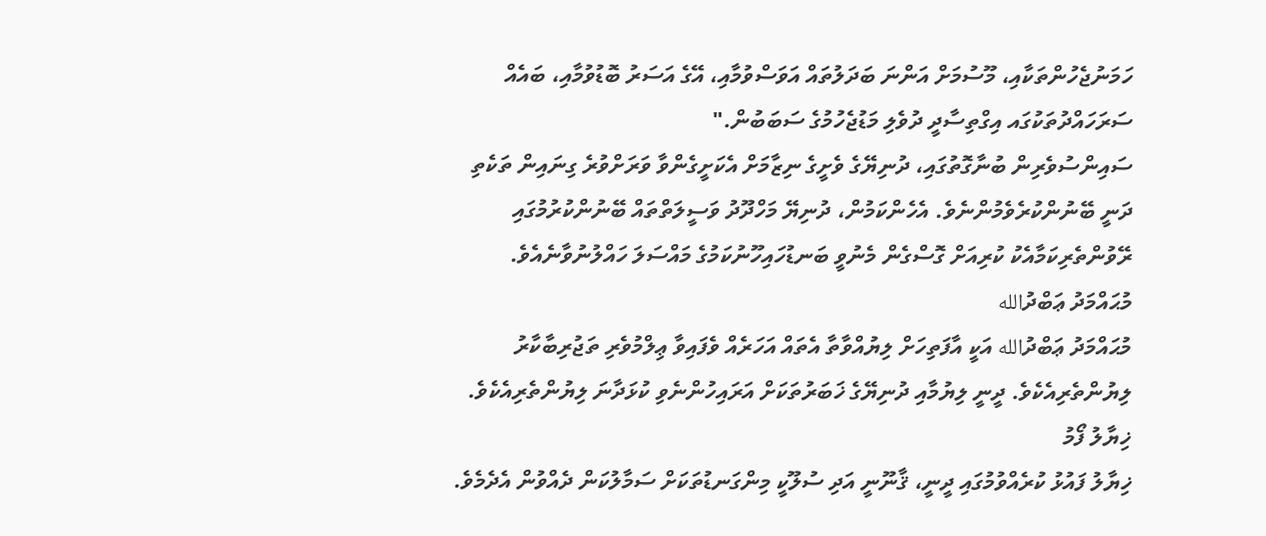ހަމަނުޖެހުންތަކާއި، މޫސުމަށް އަންނަ ބަދަލުތައް އަވަސްވުމާއި، އޭގެ އަސަރު ބޮޑުވުމާއި، ބައެއް ސަރަހައްދުތަކުގައ އިގްތިސާދީ ދުވެލި މަޑުޖެހުމުގެ ސަބަބުން."
ސައިންސުވެރިން ބުނާގޮތުގައި، ދުނިޔޭގެ ވެށީގެ ނިޒާމަށް އެކަށީގެންވާ ވަރަށްވުރެ ގިނައިން ތަކެތި ދަނީ ބޭނުންކުރެވެމުންނެވެ. އެހެންކަމުން، ދުނިޔޭ މަހްދޫދު ވަސީލަތްތައް ބޭނުންކުރުމުގައި ރޭވުންތެރިކަމާއެކު ކުރިއަށް ގޮސްގެން މެނުވީ ބަނޑުހައިހޫނުކަމުގެ މައްސަލަ ހައްލުނުވާނެއެވެ.
މުޙައްމަދު ޢަބްދުالله
މުޙައްމަދު ޢަބްދުالله އަކީ އާފަތިހަށް ލިޔުއްވާތާ އެތައް އަހަރެއް ވެފައިވާ ޢިލްމުވެރި ތަޖުރިބާކާރު ލިޔުންތެރިއެކެވެ. ދީނީ ލިޔުމާއި ދުނިޔޭގެ ޚަބަރުތަކަށް އަރައިހުންނެވި ކުޅަދާނަ ލިޔުންތެރިއެކެވެ.
ޚިޔާލު ފޯމު
ޚިޔާލު ފައުޅު ކުރެއްވުމުގައި ދީނީ، ޤާނޫނީ އަދި ސުލޫކީ މިންގަނޑުތަކަށް ސަމާލުކަން ދެއްވުން އެދެމެވެ.